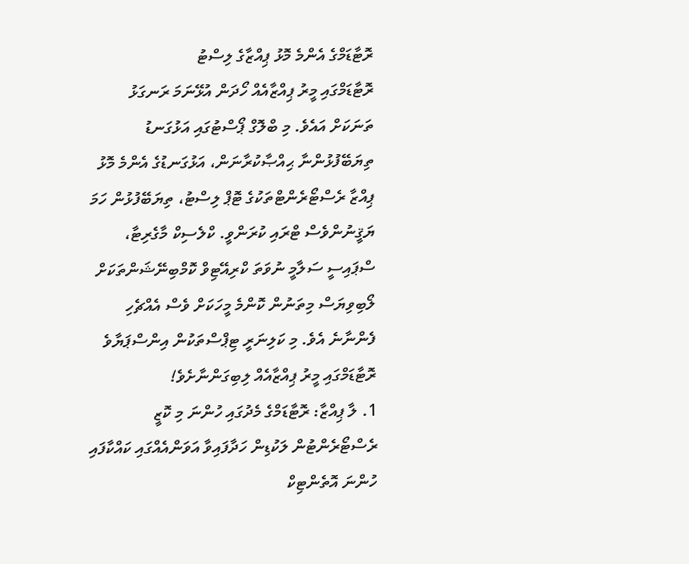ރޮޓާޑަމްގެ އެންމެ މޮޅު ޕިއްޒާގެ ލިސްޓު
ރޮޓާޑަމްގައި މީރު ޕިއްޒާއެއް ހޯދަން އުޅޭނަމަ ރަނގަޅު ތަނަކަށް އައެވެ. މި ބްލޮގް ޕޯސްޓުގައި އަޅުގަނޑު ތިޔަބޭފުޅުންނާ ޙިއްޞާކުރާނަން، އަޅުގަނޑުގެ އެންމެ މޮޅު ޕިއްޒާ ރެސްޓޯރެންޓްތަކުގެ ޓޮޕް ލިސްޓު، ތިޔަބޭފުޅުން ހަމަ ޔަޤީނުންވެސް ޓްރައި ކުރަންވީ. ކްލެސިކް މާގެރިޓާ، ސްޕައިސީ ސަލާމީ ނުވަތަ ކްރިއޭޓިވް ކޮމްބިނޭޝަންތަކަށް ލޯބިވިޔަސް މިތަނުން ކޮންމެ މީހަކަށް ވެސް އެއްޗެހި ފެންނާނެ އެވެ. މި ކަލިނަރީ ޓިޕްސްތަކުން އިންސްޕަޔާވެ ރޮޓާޑަމްގައި މީރު ޕިއްޒާއެއް ލިބިގަންނާށެވެ!
1. ލާ ޕިއްޒާ: ރޮޓާޑަމްގެ މެދުގައި ހުންނަ މި ކޮޒީ ރެސްޓޯރެންޓުން ލަކުޑިން ހަދާފައިވާ އަވަންއެއްގައި ކައްކާފައި ހުންނަ އޮތެންޓިކް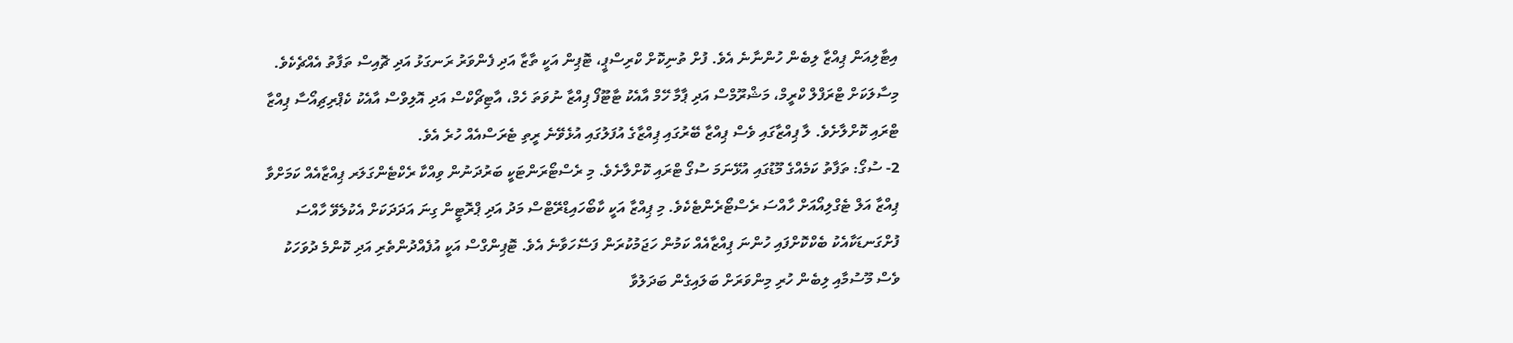އިޓާލިއަން ޕިއްޒާ ލިބެން ހުންނާނެ އެވެ. ފުށް ތުނިކޮށް ކްރިސްޕީ، ޓޮޕިން އަކީ ތާޒާ އަދި ފެންވަރު ރަނގަޅު އަދި ޗޮއިސް ތަފާތު އެއްޗެކެވެ. މިސާލަކަށް ޓްރަފްލް ކްރީމް، މަޝްރޫމްސް އަދި ޕާމާ ހޭމް އާއެކު ޓާޓޫފޯ ޕިއްޒާ ނުވަތަ ހެމް، އާޓިޗޯކްސް އަދި އޮލިވްސް އާއެކު ކެޕްރިޗިއޯސާ ޕިއްޒާ ޓްރައި ކޮށްލާށެވެ. ލާ ޕިއްޒާގައި ވެސް ޕިއްޒާ ބޭރުގައި ޕިއްޒާގެ އުފަލުގައި އުޅެވޭނެ ރީތި ޓެރަސްއެއް ހުރެ އެވެ.
2- ސުގޯ: ތަފާތު ކަމެއްގެ މޫޑުގައި އުޅޭނަމަ ސުގޯ ޓްރައި ކޮށްލާށެވެ. މި ރެސްޓޯރަންޓަކީ ބަރުދަނުން ވިއްކާ ރެކްޓެންގަލަރ ޕިއްޒާއެއް ކަމަށްވާ ޕިއްޒާ އަލް ޓެގްލިއޯއަށް ހާއްސަ ރެސްޓޯރެންޓެކެވެ. މި ޕިއްޒާ އަކީ ކާބޯހައިޑްރޭޓްސް މަދު އަދި ޕްރޮޓީން ގިނަ އަދަދަކަށް އެކުލެވޭ ހާއްސަ ފުށްގަނޑަކާއެކު ބެކްކޮށްފައި ހުންނަ ޕިއްޒާއެއް ކަމުން ހަޖަމުކުރަން ފަސޭހަވާނެ އެވެ. ޓޮޕިންގްސް އަކީ އުފެއްދުންތެރި އަދި ކޮންމެ ދުވަހަކު ވެސް މޫސުމާއި ލިބެން ހުރި މިންވަރަށް ބަލައިގެން ބަދަލުވާ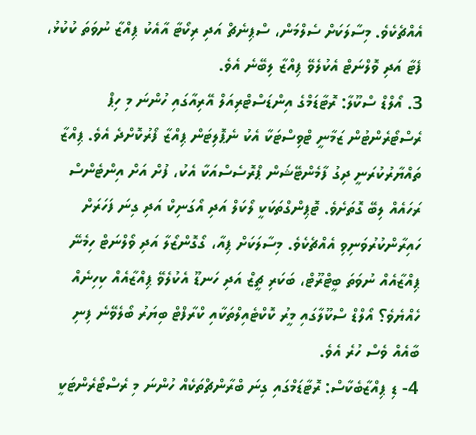އެއްޗެކެވެ. މިސާލަކަށް ސެލްމަން، ސްޕިނެޗް އަދި ރިކޯޓާ އާއެކު ޕިއްޒާ ނުވަތަ ކުކުޅު، ފެޓާ އަދި ވޮލްނަޓް އެކުލެވޭ ޕިއްޒާ ލިބޭނެ އެވެ.
3. އޯލްޑް ސްކޫލާ: ރޮޓާޑަމްގެ އިންޑަސްޓްރިއަލް އޭރިއާގައި ހުންނަ މި ހިޕް ރެސްޓޯރެންޓުން ޒަމާނީ ޓްވިސްޓަކާ އެކު ނެޕޮލިޓަން ޕިއްޒާ ފޯރުކޮށްދެ އެވެ. ޕިއްޒާ ތައްޔާރުކުރަނީ ދިގު ފާމެންޓޭޝަން ޕްރޮސެސްއަކާ އެކު، ފުށް އަށް އިންޓެންސް ރަހައެއް ލިބޭ ގޮތަށެވެ. ޓޮޕިންގްތަކަކީ ލޯކަލް އަދި އޯގަނިކް އަދި ގިނަ ފަހަރަށް ހައިރާންކުރުވަނިވި އެއްޗެކެވެ. މިސާލަކަށް ޕިއާ، ގޯގޮންޒޯލާ އަދި ވޯލްނަޓް ހިމެނޭ ޕިއްޒާއެއް ނުވަތަ ބީޓްރޫޓް، ބަކަރި ޗީޒް އަދި ހަނޑޫ އެކުލެވޭ ޕިއްޒާއެއް ކިހިނެއް ހެއްޔެވެ؟ އޯލްޑް ސްކޫލާގައި މީރު ކޮކްޓެއިލްތަކާއި ކްރާފްޓް ބިޔަރު ބޯލެވޭނެ ފިނި ބާއެއް ވެސް ހުރެ އެވެ.
4- ޑި ޕިއްޒާބެކާސް: ރޮޓާޑަމްގައި ގިނަ ބްރާންޗްތަކެއް ހުންނަ މި ރެސްޓޯރެންޓަކީ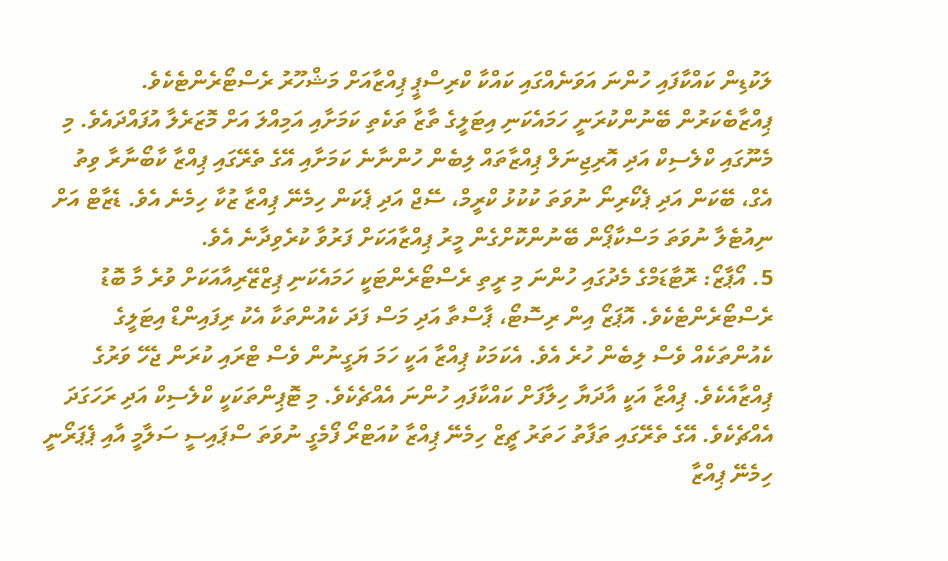ލަކުޑިން ކައްކާފައި ހުންނަ އަވަނެއްގައި ކައްކާ ކްރިސްޕީ ޕިއްޒާއަށް މަޝްހޫރު ރެސްޓޯރެންޓެކެވެ. ޕިއްޒާބެކަރުން ބޭނުންކުރަނީ ހަމައެކަނި އިޓަލީގެ ތާޒާ ތަކެތި ކަމަށާއި އަމިއްލަ އަށް މޮޒަރެލާ އުފައްދައެވެ. މި މެނޫގައި ކްލެސިކް އަދި އޮރިޖިނަލް ޕިއްޒާތައް ލިބެން ހުންނާނެ ކަމަށާއި އޭގެ ތެރޭގައި ޕިއްޒާ ކާބޯނާރާ ވިތު އެގް، ބޭކަން އަދި ޕެކޯރިނޯ ނުވަތަ ކުކުޅު ކްރީމް، ސޭޖް އަދި ޕެކަން ހިމެނޭ ޕިއްޒާ ޒުކާ ހިމެނެ އެވެ. ޑެޒާޓް އަށް ނިއުޓެލާ ނުވަތަ މަސްކާޕޯން ބޭނުންކޮށްގެން މީރު ޕިއްޒާއަކަށް ފަރުވާ ކުރެވިދާނެ އެވެ.
5. އޯޕާޒޯ: ރޮޓާޑަމްގެ މެދުގައި ހުންނަ މި ރީތި ރެސްޓޯރެންޓަކީ ހަމައެކަނި ޕިޒްޒޭރިއާއަކަށް ވުރެ މާ ބޮޑު ރެސްޓޯރެންޓެކެވެ. އޮޕަޒޯ އިން ރިސޮޓޯ، ޕާސްތާ އަދި މަސް ފަދަ ކެއުންތަކާ އެކު ރިފައިންޑް އިޓަލީގެ ކެއުންތަކެއް ވެސް ލިބެން ހުރެ އެވެ. އެކަމަކު ޕިއްޒާ އަކީ ހަމަ ޔަގީނުން ވެސް ޓްރައި ކުރަން ޖެހޭ ވަރުގެ ޕިއްޒާއެކެވެ. ޕިއްޒާ އަކީ އާދަޔާ ހިލާފަށް ކައްކާފައި ހުންނަ އެއްޗެކެވެ. މި ޓޮޕިންތަކަކީ ކްލެސިކް އަދި ރަހަގަދަ އެއްޗެކެވެ. އޭގެ ތެރޭގައި ތަފާތު ހަތަރު ޗީޒް ހިމެނޭ ޕިއްޒާ ކުއަޓްރޯ ފޯމެގީ ނުވަތަ ސްޕައިސީ ސަލާމީ އާއި ޕެޕަރޯނީ ހިމެނޭ ޕިއްޒާ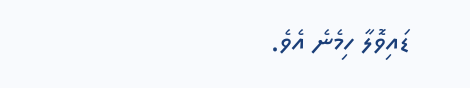ޑައިވޮލާ ހިމެނެ އެވެ.